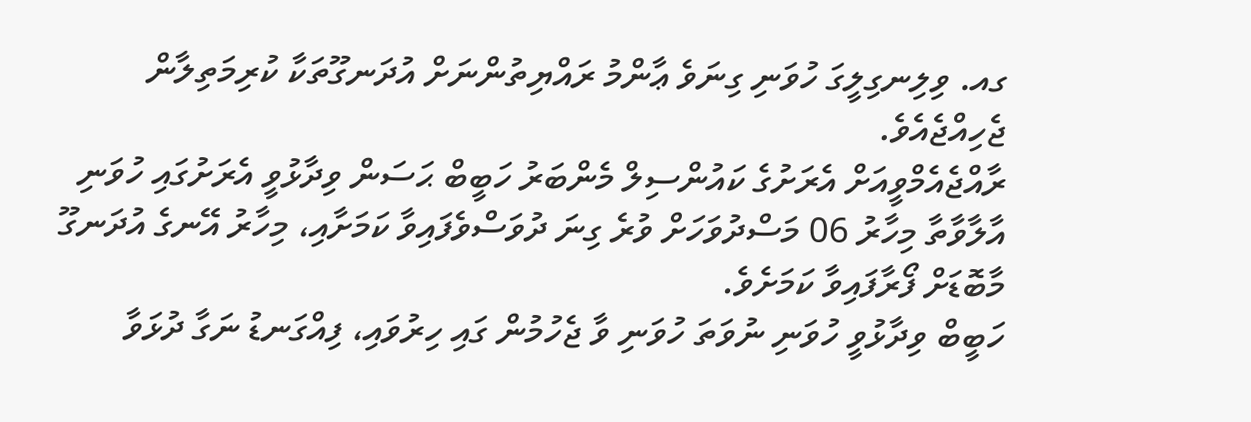ގއ. ވިލިނގިލީގަ ހުވަނި ގިނަވެ ޢާންމު ރައްޔިތުންނަށް އުދަނގޫތަކާ ކުރިމަތިލާން ޖެހިއްޖެއެވެ.
ރާއްޖެއެމްވީއަށް އެރަށުގެ ކައުންސިލް މެންބަރު ހަބީބް ޙަސަން ވިދާޅުވީ އެރަށުގައި ހުވަނި އާލާވާތާ މިހާރު 06 މަސްދުވަހަށް ވުރެ ގިނަ ދުވަސްވެފައިވާ ކަމަށާއި، މިހާރު އޭނގެ އުދަނގޫ މާބޮޑަށް ފޯރާފައިވާ ކަމަށެވެ.
ހަބީބް ވިދާޅުވީ ހުވަނި ނުވަތަ ހުވަނި ވާ ޖެހުމުން ގައި ހިރުވައި، ފިއްގަނޑު ނަގާ ދުޅަވާ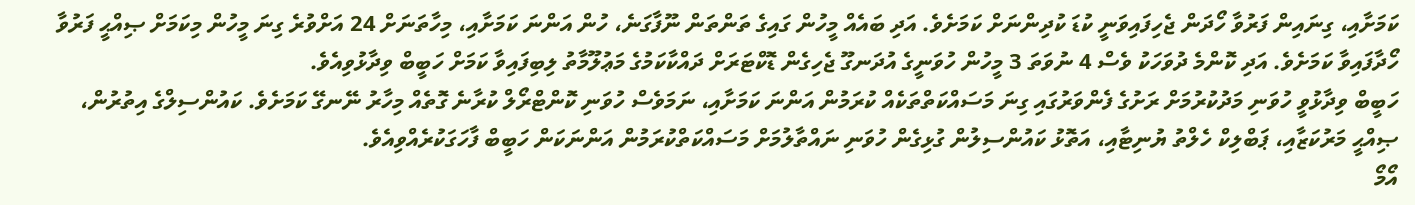ކަމަށާއި، ގިނައިން ފަރުވާ ހޯދަން ޖެހިފައިވަނީ ކުޑަ ކުދިންނަށް ކަމަށެވެ. އަދި ބައެއް މީހުން ގައިގެ ތަންތަން ނޫފާގަނެ، ހުން އަންނަ ކަމަށާއި، މިހާތަނަށް 24 އަށްވުރެ ގިނަ މީހުން މިކަމަށް ޞިއްޙީ ފަރުވާ ހޯދާފައިވާ ކަމަށެވެ. އަދި ކޮންމެ ދުވަހަކު ވެސް 4 ނުވަތަ 3 މީހުން ހުވަނީގެ އުދަނގޫ ޖެހިގެން ޑޮކްޓަރަށް ދައްކާކަމުގެ މަޢުލޫމާތު ލިބިފައިވާ ކަމަށް ހަބީބް ވިދާޅުވިއެވެ.
ހަބީބް ވިދާޅުވީ ހުވަނި މަދުކުރުމަށް ރަށުގެ ފެންވަރުގައި ގިނަ މަސައްކަތްތަކެއް ކުރަމުން އަންނަ ކަމަށާއި، ނަމަވެސް ހުވަނި ކޮންޓްރޯލް ކުރާނެ ގޮތެއް މިހާރު ނޭނގޭ ކަމަށެވެ. ކައުންސިލްގެ އިތުރުން، ޞިއްޙީ މަރުކަޒާއި، ޕަބްލިކް ހެލްތު ޔުނިޓާއި، އަތޮޅު ކައުންސިލުން ގުޅިގެން ހުވަނި ނައްތާލުމަށް މަސައްކަތްކުރަމުން އަންނަކަން ހަބީބް ފާހަގަކުރެއްވިއެވެ.
އޯމޯ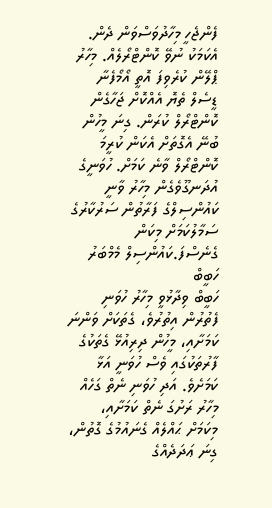ފެންޖެހީ މިހާދުވަސްވަން ދެން. އެކަމަކު ނުވޭ ކޮންޓްރޯލެއް. މިހާރު ޕްލޭން ކުރެވިފަ އޮތީ އޯމޯފެނާ ޑީސެލް ތެޔޮ އެއްކޮށް ޖަހާގެން ކޮންޓްރޯލް ކުރަން. ގިނަ މީހުން ބުނޭ އެގޮތަށް އެކަން ކުރީމަ ކޮންޓްރޯލް ވާނެ ކަމަށް. ހުވަނީގެ އުދަނގޫވެގެން މިހާރު ވާނީ ކައުންސިލްގެ ފަރާތުން ސަރުކާރުގެ ސަމާލުކަމަށް މިކަން ގެނެސްފަ.ކައުންސިލް މެމްބަރު ހަބީބް
ހަބީބް ވިދާޅުވީ މިހާރު ހުވަނި ފެތުރުން އިތުރުވެ، ގެތަކަށް ވަންނަ ކަމަށާއި، މީހުން ދިރިއުޅޭ ގެތަކުގެ ފާރުތަކުގައި ވެސް ހުވަނީ އަޅާ ކަމަށެވެ. އަދި ހުވަނި ނެތް ގަހެއް މިހާރު ރަށުގަ ނެތް ކަމަށާއި، މިކަމަށް ޙައްލެއް ގެނައުމުގެ ގޮތުން، ގިނަ ޢަދަދެއްގެ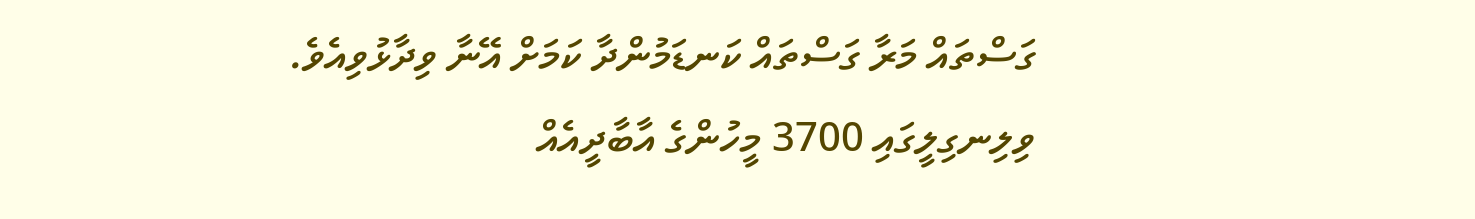ގަސްތައް މަރާ ގަސްތައް ކަނޑަމުންދާ ކަމަށް އޭނާ ވިދާޅުވިއެވެ.
ވިލިނގިލީގައި 3700 މީހުންގެ އާބާދީއެއް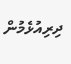ދިރިއުޅެމުން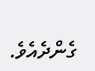ގެންދެއެވެ.